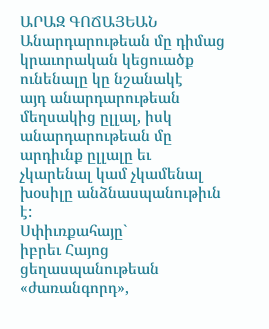ԱՐԱԶ ԳՈՃԱՅԵԱՆ
Անարդարութեան մը դիմաց կրաւորական կեցուածք ունենալը կը նշանակէ
այդ անարդարութեան մեղսակից ըլլալ, իսկ անարդարութեան մը արդիւնք ըլլալը եւ
չկարենալ կամ չկամենալ խօսիլը անձնասպանութիւն է:
Սփիւռքահայը`
իբրեւ Հայոց ցեղասպանութեան «ժառանգորդ»,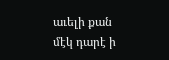աւելի քան մէկ դարէ ի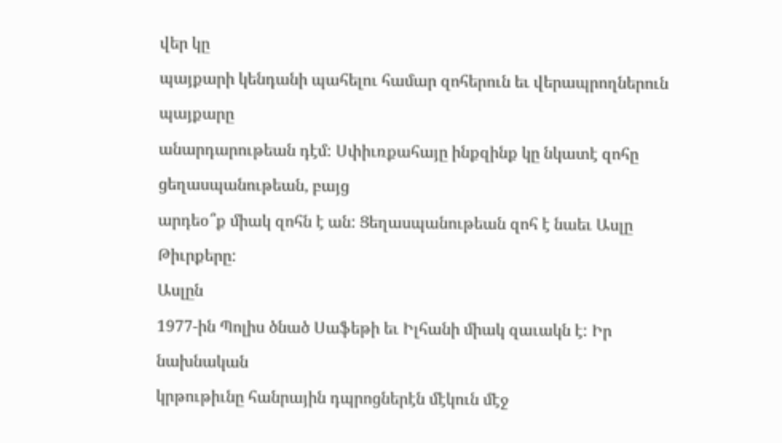վեր կը
պայքարի կենդանի պահելու համար զոհերուն եւ վերապրողներուն պայքարը
անարդարութեան դէմ: Սփիւռքահայը ինքզինք կը նկատէ զոհը ցեղասպանութեան, բայց
արդեօ՞ք միակ զոհն է ան: Ցեղասպանութեան զոհ է նաեւ Ասլը Թիւրքերը:
Ասլըն
1977-ին Պոլիս ծնած Սաֆեթի եւ Իլհանի միակ զաւակն է: Իր նախնական
կրթութիւնը հանրային դպրոցներէն մէկուն մէջ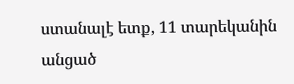ստանալէ ետք, 11 տարեկանին
անցած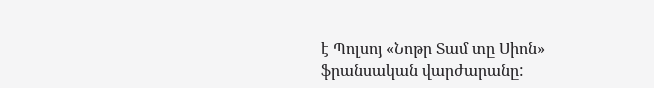է Պոլսոյ «Նոթր Տամ տը Սիոն» ֆրանսական վարժարանը: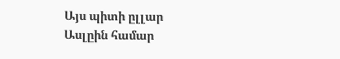Այս պիտի ըլլար
Ասլըին համար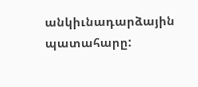անկիւնադարձային պատահարը: